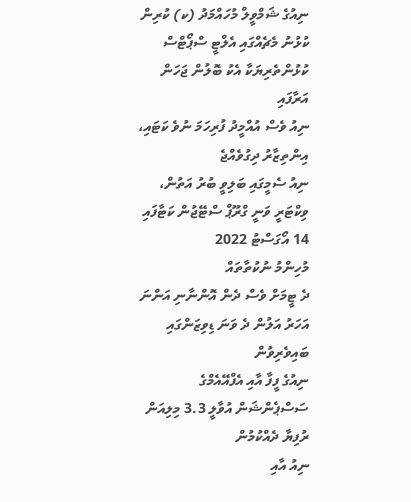ނިއުގެ ޝަމްވީލް މުހައްމަދު (ކ) ކުރިން ކުޅުނު މެޗެއްގައި އެލްޓީ ސްޕޯޓްސް ކުޅުންތެރިޔަކާ އެކު ބޮލުން ޖަހަން އަރާފައި
ނިއު ވެސް އުއްމީދު ފުރިހަމަ ނުވެ ކަޓައި، އިންތިޒާރު ދިގުވެއްޖެ
ނިއު ސެމީގައި ބަލިވީ ބުރު އަތުން، ވިކްޓަރީ ވަނީ ގްރޫޕް ސްޓޭޖުން ކަޓާފައި
14 އޯގަސްޓު 2022
މުހިންމު ނުކުތާތައް
ދެ ޓީމަށް ވެސް ދެން އޮންނާނި އަންނަ އަހަރު އަލުން ދެ ވަނަ ޑިވިޒަންގައި ބައިވެރިވުން
ނިއުގެ ފީފާ އާއި އެފްއޭއެމްގެ ސަސްޕެންޝަން އުވާލީ 3.3 މިލިއަން ރުފިޔާ ދެއްކުމުން
ނިއު އާއި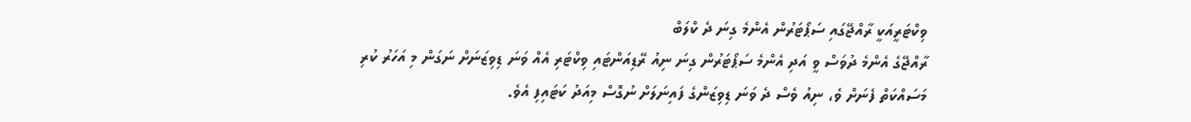ވިކްޓަރީއަކީ ރާއްޖޭގައި ސަޕޯޓަރުން އެންމެ ގިނަ ދެ ކްލަބް
ރާއްޖޭގެ އެންމެ ދުވަސް ވީ އަދި އެންމެ ސަޕޯޓަރުން ގިނަ ނިއު ރޭޑިއަންޓައި ވިކްޓަރި އެއް ވަނަ ޑިވިޒަނަށް ނަގަން މި އަހަރު ކުރި މަސައްކަތް ފެނަށް ވެ، ނިއު ވެސް ދެ ވަނަ ޑިވިޒަންގެ ފައިނަލަށް ނުގޮސް މިއަދު ކަޓައިފި އެވެ.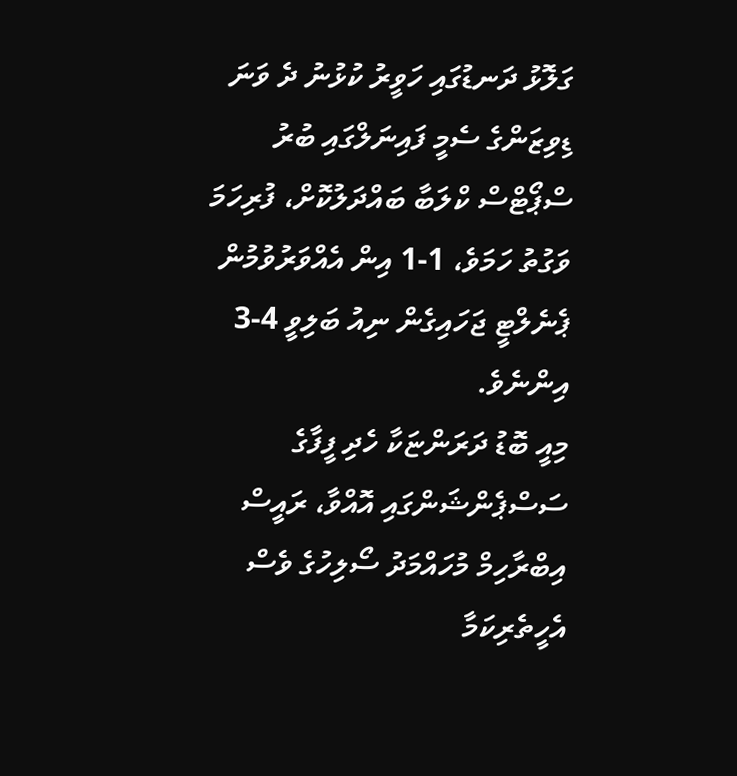ގަލޮޅު ދަނޑުގައި ހަވީރު ކުޅުނު ދެ ވަނަ ޑިވިޒަންގެ ސެމީ ފައިނަލްގައި ބުރު ސްޕޯޓްސް ކްލަބާ ބައްދަލުކޮށް، ފުރިހަމަ ވަގުތު ހަމަވެ، 1-1 އިން އެއްވަރުވުމުން ޕެނެލްޓީ ޖަހައިގެން ނިއު ބަލިވީ 4-3 އިންނެވެ.
މިއީ ބޮޑު ދަރަންޏަކާ ހެދި ފީފާގެ ސަސްޕެންޝަންގައި އޮއްވާ، ރައީސް އިބްރާހިމް މުހައްމަދު ސޯލިހުގެ ވެސް އެހީތެރިކަމާ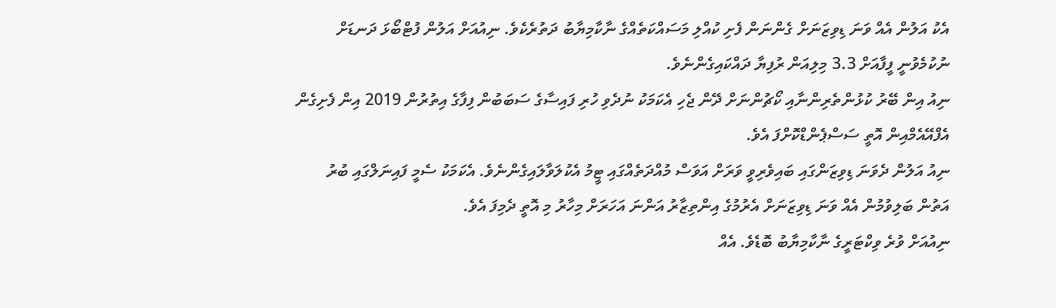އެކު އަލުން އެއް ވަނަ ޑިވިޒަނަށް ގެންނަން ފެށި ކުއްލި މަސައްކަތެއްގެ ނާކާމިޔާބު ދަތުރެކެވެ. ނިއުއަށް އަލުން ފުޓްބޯޅަ ދަނޑަށް ނުކުމެވުނީ ފީފާއަށް 3.3 މިލިއަން ރުފިޔާ ދައްކައިގެންނެވެ.
ނިއު އިން ބޭރު ކުޅުންތެރިންނާއި ކޯޗުންނަށް ދޭން ޖެހި އެކަމަކު ނުދެވި ހުރި ފައިސާގެ ސަބަބުން ފިފާގެ އިތުރުން 2019 އިން ފެށިގެން އެފްއޭއެމްއިން އޮތީ ސަސްޕެންޑްކޮށްފަ އެވެ.
ނިއު އަލުން ދެވަނަ ޑިވިޒަންގައި ބައިވެރިވީ ވަރަށް އަވަސް މުއްދަތެއްގައި ޓީމު އެކުލަވާލައިގެންނެވެ. އެކަމަކު ސެމީ ފައިނަލްގައި ބުރު އަތުން ބަލިވުމުން އެއް ވަނަ ޑިވިޒަނަށް އެރުމުގެ އިންތިޒާރު އަންނަ އަހަރަށް މިހާރު މި އޮތީ ދެމިފަ އެވެ.
ނިއުއަށް ވުރެ ވިކްޓަރީގެ ނާކާމިޔާބު ބޮޑެވެ. އެއް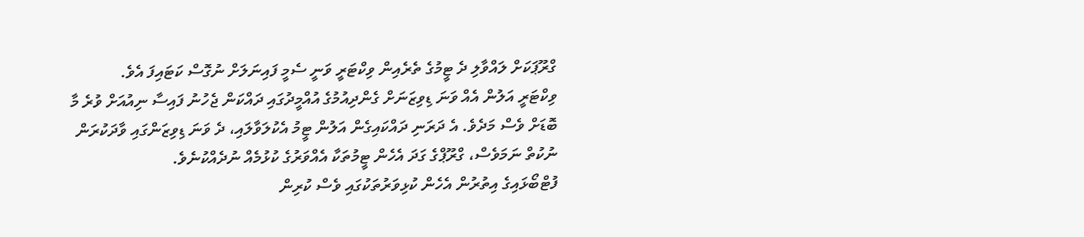ގްރޫޕަކަށް ލައްވާލި ދެ ޓީމުގެ ތެރެއިން ވިކްޓަރީ ވަނީ ސެމީ ފައިނަލަށް ނުގޮސް ކަޓައިފަ އެވެ.
ވިކްޓަރީ އަލުން އެއް ވަނަ ޑިވިޒަނަށް ގެންދިއުމުގެ އުއްމީދުގައި ދައްކަން ޖެހުނު ފައިސާ ނިއުއަށް ވުރެ މާ ބޮޑަށް ވެސް މަދެވެ. އެ ދަރަނި ދައްކައިގެން އަލުން ޓީމު އެކުލަވާލައި، ދެ ވަނަ ޑިވިޒަންގައި ވާދަކުރަން ނުކުތް ނަމަވެސް، ގްރޫޕްގެ ގަދަ އެހެން ޓީމުތަކާ އެއްވަރުގެ ކުޅުމެއް ނުދެއްކުނެވެ.
ފުޓްބޯޅައިގެ އިތުރުން އެހެން ކުޅިވަރުތަކުގައި ވެސް ކުރިން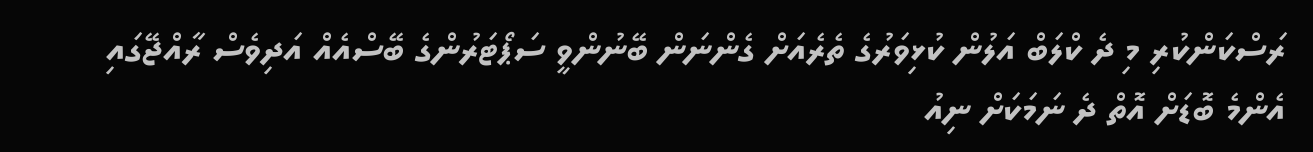ރަސްކަންކުރި މި ދެ ކްލަބް އަލުން ކުޅިވަރުގެ ތެރެއަށް ގެންނަން ބޭނުންވީ ސަޕޯޓަރުންގެ ބޭސްއެއް އަދިވެސް ރާއްޖޭގައި އެންމެ ބޮޑަށް އޮތް ދެ ނަމަކަށް ނިއު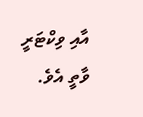އާއި ވިކްޓަރީ ވާތީ އެވެ.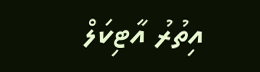އިތުރު އާޓިކަލް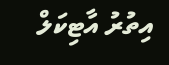އިތުރު އާޓިކަލް